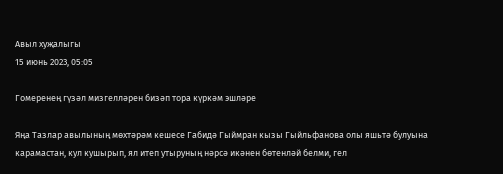Авыл хуҗалыгы
15 июнь 2023, 05:05

Гомеренең гүзәл мизгелләрен бизәп тора күркәм эшләре

Яңа Тазлар авылының мөхтәрәм кешесе Габидә Гыймран кызы Гыйльфанова олы яшьтә булуына карамастан, кул кушырып, ял итеп утыруның нәрсә икәнен бөтенләй белми, гел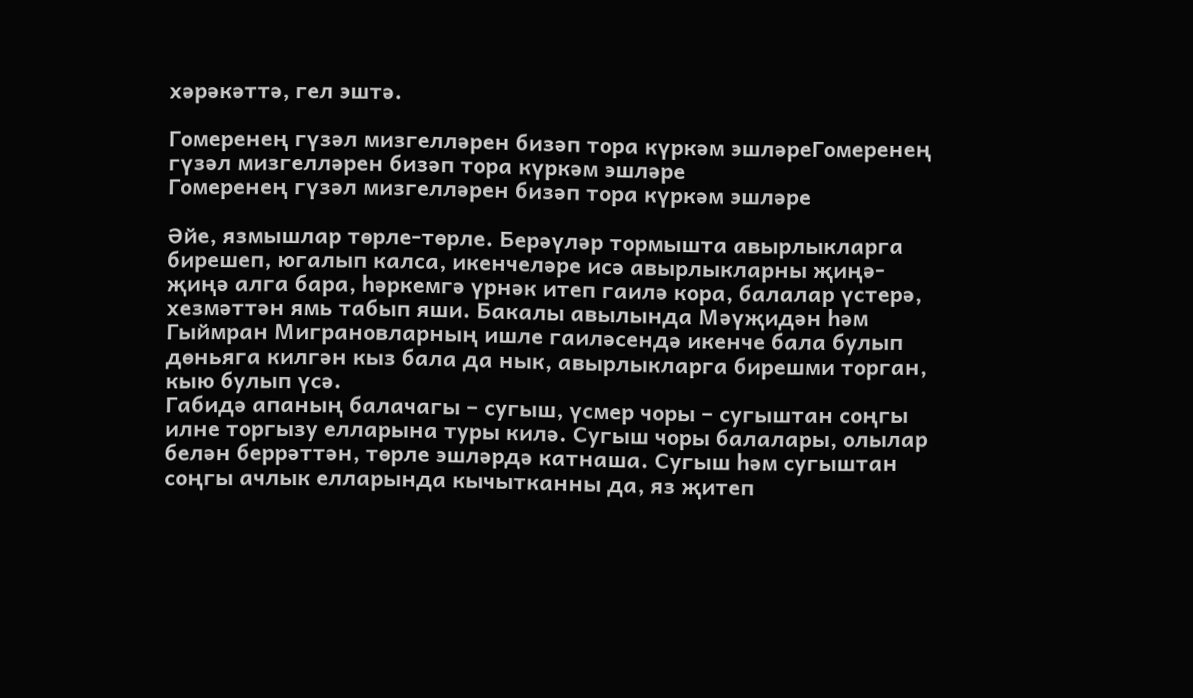хәрәкәттә, гел эштә.

Гомеренең гүзәл мизгелләрен бизәп тора күркәм эшләреГомеренең гүзәл мизгелләрен бизәп тора күркәм эшләре
Гомеренең гүзәл мизгелләрен бизәп тора күркәм эшләре

Әйе, язмышлар төрле-төрле. Берәүләр тормышта авырлыкларга бирешеп, югалып калса, икенчеләре исә авырлыкларны җиңә-җиңә алга бара, һәркемгә үрнәк итеп гаилә кора, балалар үстерә, хезмәттән ямь табып яши. Бакалы авылында Мәүҗидән һәм Гыймран Миграновларның ишле гаиләсендә икенче бала булып дөньяга килгән кыз бала да нык, авырлыкларга бирешми торган, кыю булып үсә.
Габидә апаның балачагы – сугыш, үсмер чоры – сугыштан соңгы илне торгызу елларына туры килә. Сугыш чоры балалары, олылар белән беррәттән, төрле эшләрдә катнаша. Сугыш һәм сугыштан соңгы ачлык елларында кычытканны да, яз җитеп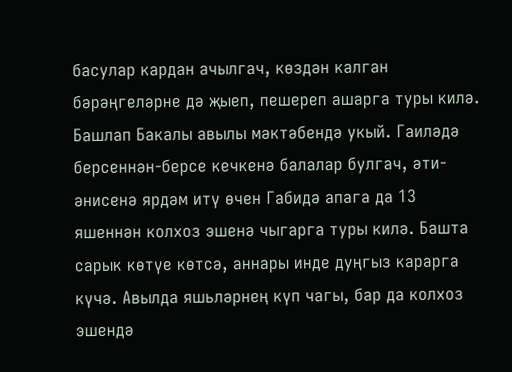басулар кардан ачылгач, көздән калган бәрәңгеләрне дә җыеп, пешереп ашарга туры килә.
Башлап Бакалы авылы мәктәбендә укый. Гаиләдә берсеннән-берсе кечкенә балалар булгач, әти-әнисенә ярдәм итү өчен Габидә апага да 13 яшеннән колхоз эшенә чыгарга туры килә. Башта сарык көтүе көтсә, аннары инде дуңгыз карарга күчә. Авылда яшьләрнең күп чагы, бар да колхоз эшендә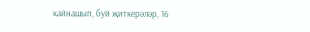кайнашып, буй җиткерәләр, 16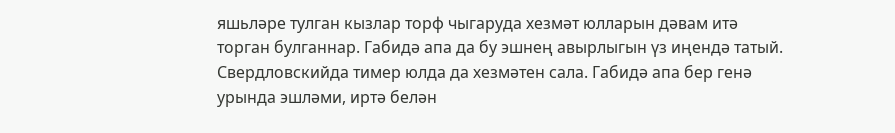яшьләре тулган кызлар торф чыгаруда хезмәт юлларын дәвам итә торган булганнар. Габидә апа да бу эшнең авырлыгын үз иңендә татый. Свердловскийда тимер юлда да хезмәтен сала. Габидә апа бер генә урында эшләми, иртә белән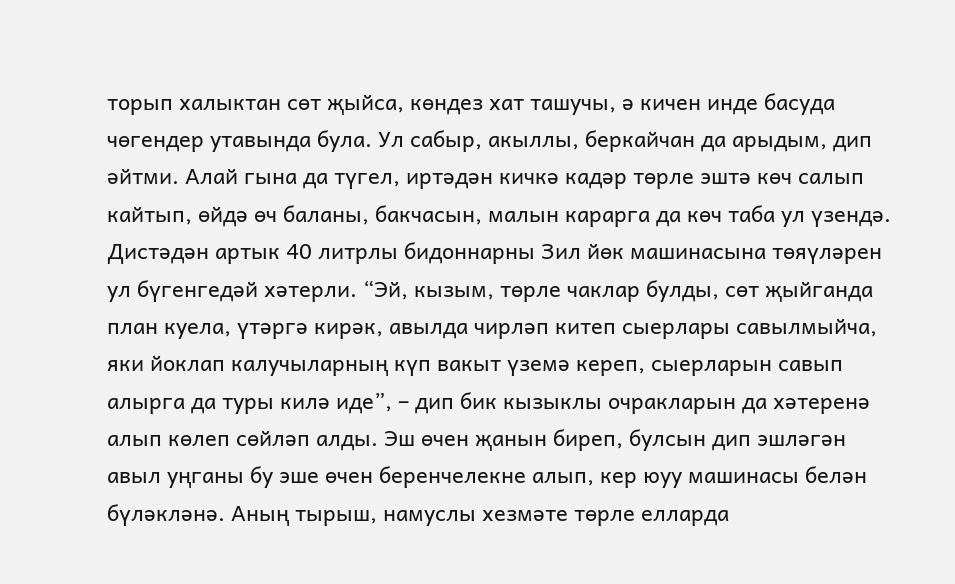торып халыктан сөт җыйса, көндез хат ташучы, ә кичен инде басуда чөгендер утавында була. Ул сабыр, акыллы, беркайчан да арыдым, дип әйтми. Алай гына да түгел, иртәдән кичкә кадәр төрле эштә көч салып кайтып, өйдә өч баланы, бакчасын, малын карарга да көч таба ул үзендә. Дистәдән артык 40 литрлы бидоннарны Зил йөк машинасына төяүләрен ул бүгенгедәй хәтерли. “Эй, кызым, төрле чаклар булды, сөт җыйганда план куела, үтәргә кирәк, авылда чирләп китеп сыерлары савылмыйча, яки йоклап калучыларның күп вакыт үземә кереп, сыерларын савып алырга да туры килә иде”, – дип бик кызыклы очракларын да хәтеренә алып көлеп сөйләп алды. Эш өчен җанын биреп, булсын дип эшләгән авыл уңганы бу эше өчен беренчелекне алып, кер юуу машинасы белән бүләкләнә. Аның тырыш, намуслы хезмәте төрле елларда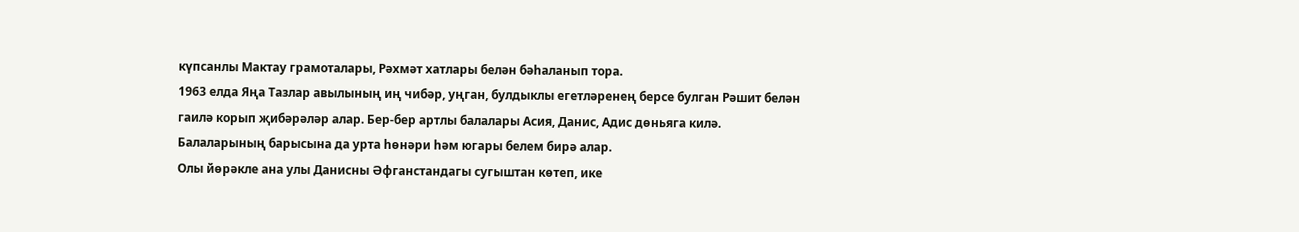күпсанлы Мактау грамоталары, Рәхмәт хатлары белән бәһаланып тора.
1963 елда Яңа Тазлар авылының иң чибәр, уңган, булдыклы егетләренең берсе булган Рәшит белән гаилә корып җибәрәләр алар. Бер-бер артлы балалары Асия, Данис, Адис дөньяга килә. Балаларының барысына да урта һөнәри һәм югары белем бирә алар.
Олы йөрәкле ана улы Данисны Әфганстандагы сугыштан көтеп, ике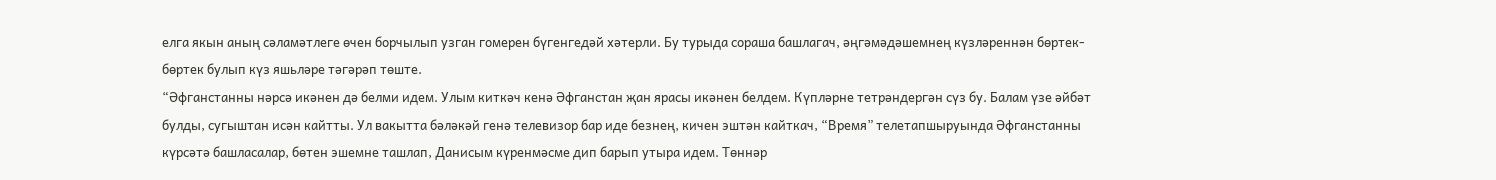елга якын аның сәламәтлеге өчен борчылып узган гомерен бүгенгедәй хәтерли. Бу турыда сораша башлагач, әңгәмәдәшемнең күзләреннән бөртек-бөртек булып күз яшьләре тәгәрәп төште.
“Әфганстанны нәрсә икәнен дә белми идем. Улым киткәч кенә Әфганстан җан ярасы икәнен белдем. Күпләрне тетрәндергән сүз бу. Балам үзе әйбәт булды, сугыштан исән кайтты. Ул вакытта бәләкәй генә телевизор бар иде безнең, кичен эштән кайткач, “Время” телетапшыруында Әфганстанны күрсәтә башласалар, бөтен эшемне ташлап, Данисым күренмәсме дип барып утыра идем. Төннәр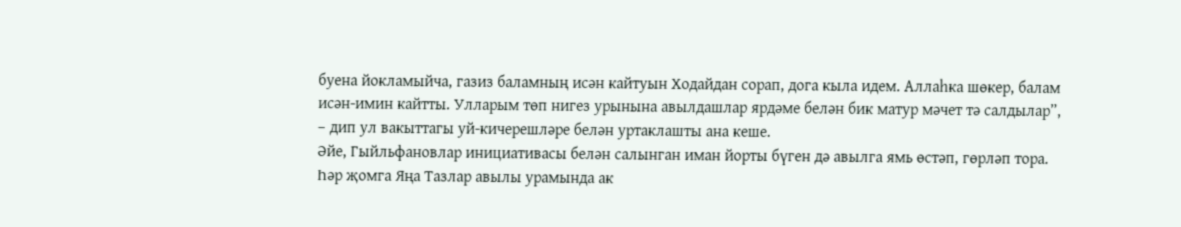буена йокламыйча, газиз баламның исән кайтуын Ходайдан сорап, дога кыла идем. Аллаһка шөкер, балам исән-имин кайтты. Улларым төп нигез урынына авылдашлар ярдәме белән бик матур мәчет тә салдылар”, – дип ул вакыттагы уй-кичерешләре белән уртаклашты ана кеше.
Әйе, Гыйльфановлар инициативасы белән салынган иман йорты бүген дә авылга ямь өстәп, гөрләп тора. Һәр җомга Яңа Тазлар авылы урамында ак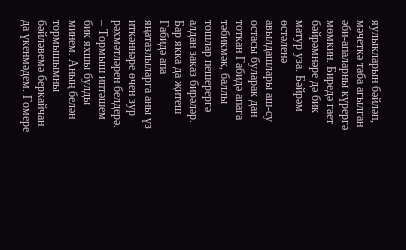яулыкларын бәйләп, мәчеткә таба агылган әби-апаларны күрергә мөмкин. Биредә гает бәйрәмнәре дә бик матур уза. Бәйрәм өстәленә авылдашлары аш-су остасы буларак дан тоткан Габидә апага тәбикмәк, баллы тошлар пешерергә алдан заказ бирәләр. Бар якка да җитеш Габидә апа яңатазлыларга аны үз иткәннәре өчен зур рәхмәтләрен белдерә.
– Тормыш иптәшем бик яхшы булды минем. Аның белән тормышымны бәйләвемә беркайчан да үкенмәдем. Гомере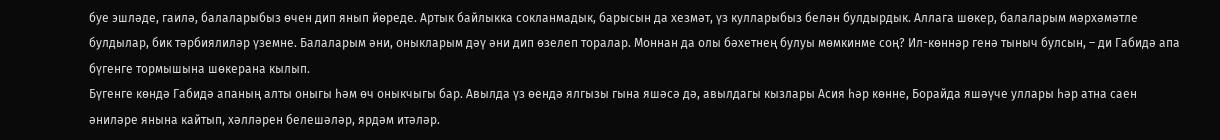буе эшләде, гаилә, балаларыбыз өчен дип янып йөреде. Артык байлыкка сокланмадык, барысын да хезмәт, үз кулларыбыз белән булдырдык. Аллага шөкер, балаларым мәрхәмәтле булдылар, бик тәрбиялиләр үземне. Балаларым әни, оныкларым дәү әни дип өзелеп торалар. Моннан да олы бәхетнең булуы мөмкинме соң? Ил-көннәр генә тыныч булсын, – ди Габидә апа бүгенге тормышына шөкерана кылып.
Бүгенге көндә Габидә апаның алты оныгы һәм өч оныкчыгы бар. Авылда үз өендә ялгызы гына яшәсә дә, авылдагы кызлары Асия һәр көнне, Борайда яшәүче уллары һәр атна саен әниләре янына кайтып, хәлләрен белешәләр, ярдәм итәләр.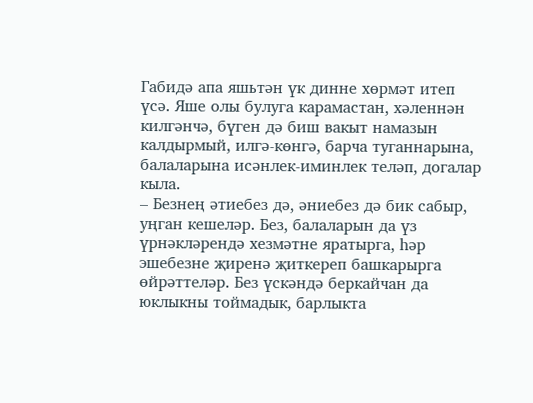Габидә апа яшьтән үк динне хөрмәт итеп үсә. Яше олы булуга карамастан, хәленнән килгәнчә, бүген дә биш вакыт намазын калдырмый, илгә-көнгә, барча туганнарына, балаларына исәнлек-иминлек теләп, догалар кыла.
– Безнең әтиебез дә, әниебез дә бик сабыр, уңган кешеләр. Без, балаларын да үз үрнәкләрендә хезмәтне яратырга, һәр эшебезне җиренә җиткереп башкарырга өйрәттеләр. Без үскәндә беркайчан да юклыкны тоймадык, барлыкта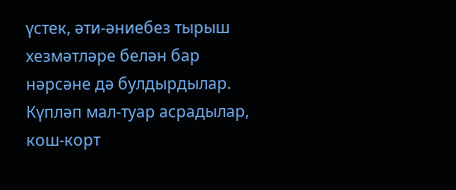үстек, әти-әниебез тырыш хезмәтләре белән бар нәрсәне дә булдырдылар. Күпләп мал-туар асрадылар, кош-корт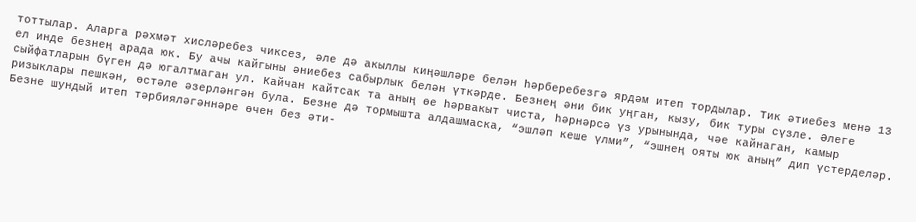тоттылар. Аларга рәхмәт хисләребез чиксез, әле дә акыллы киңәшләре белән һәрберебезгә ярдәм итеп тордылар. Тик әтиебез менә 13 ел инде безнең арада юк. Бу ачы кайгыны әниебез сабырлык белән үткәрде. Безнең әни бик уңган, кызу, бик туры сүзле. Әлеге сыйфатларын бүген дә югалтмаган ул. Кайчан кайтсак та аның өе һәрвакыт чиста, һәрнәрсә үз урынында, чәе кайнаган, камыр ризыклары пешкән, өстәле әзерләнгән була. Безне дә тормышта алдашмаска, “эшләп кеше үлми”, “эшнең ояты юк аның” дип үстерделәр. Безне шундый итеп тәрбияләгәннәре өчен без әти-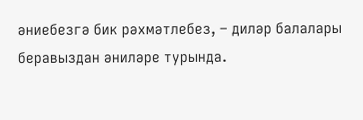әниебезгә бик рәхмәтлебез, – диләр балалары беравыздан әниләре турында.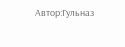Автор:Гульназ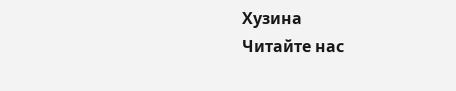Хузина
Читайте нас